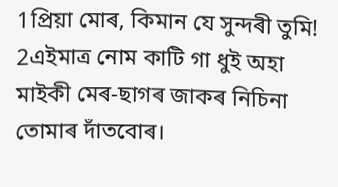1প্ৰিয়া মোৰ, কিমান যে সুন্দৰী তুমি!
2এইমাত্র নোম কাটি গা ধুই অহা মাইকী মেৰ-ছাগৰ জাকৰ নিচিনা তোমাৰ দাঁতবোৰ।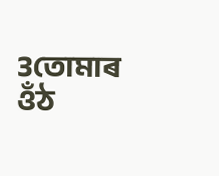3তোমাৰ ওঁঠ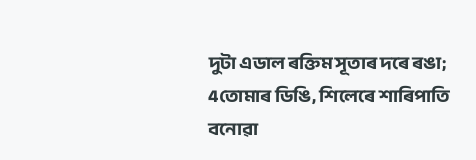দুটা এডাল ৰক্তিম সূতাৰ দৰে ৰঙা;
4তোমাৰ ডিঙি, শিলেৰে শাৰিপাতি বনোৱা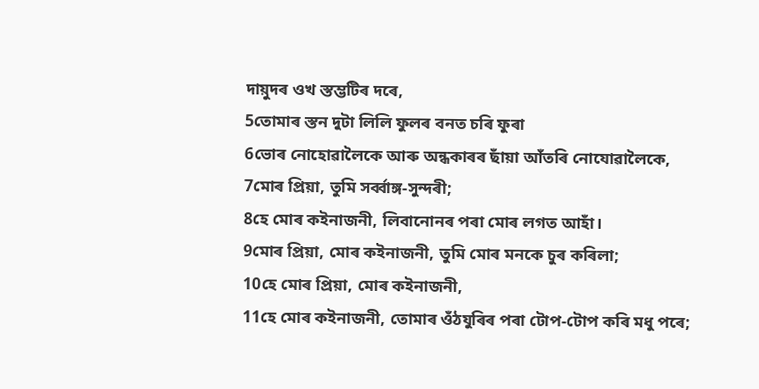দায়ুদৰ ওখ স্তম্ভটিৰ দৰে,
5তোমাৰ স্তন দুটা লিলি ফুলৰ বনত চৰি ফুৰা
6ভোৰ নোহোৱালৈকে আৰু অন্ধকাৰৰ ছাঁয়া আঁতৰি নোযোৱালৈকে,
7মোৰ প্ৰিয়া, তুমি সৰ্ব্বাঙ্গ-সুন্দৰী;
8হে মোৰ কইনাজনী, লিবানোনৰ পৰা মোৰ লগত আহাঁ।
9মোৰ প্রিয়া, মোৰ কইনাজনী, তুমি মোৰ মনকে চুৰ কৰিলা;
10হে মোৰ প্রিয়া, মোৰ কইনাজনী,
11হে মোৰ কইনাজনী, তোমাৰ ওঁঠযুৰিৰ পৰা টোপ-টোপ কৰি মধু পৰে;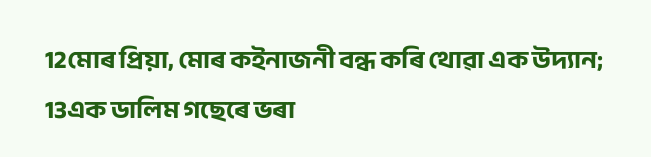12মোৰ প্রিয়া, মোৰ কইনাজনী বন্ধ কৰি থোৱা এক উদ্যান;
13এক ডালিম গছেৰে ভৰা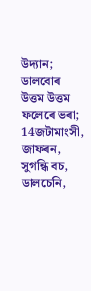উদ্যান; ডালবোৰ উত্তম উত্তম ফলেৰে ভৰা;
14জটামাংসী, জাফৰন, সুগন্ধি বচ, ডালচেনি,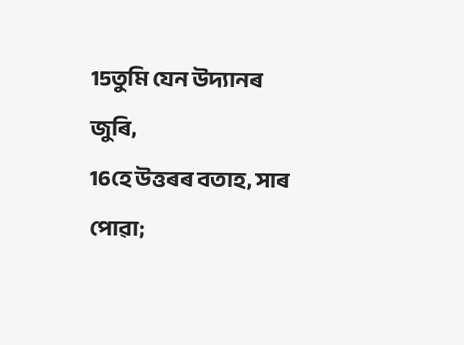15তুমি যেন উদ্যানৰ জুৰি,
16হে উত্তৰৰ বতাহ, সাৰ পোৱা;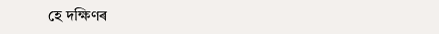হে দক্ষিণৰ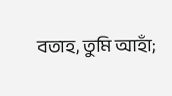বতাহ, তুমি আহাঁ;